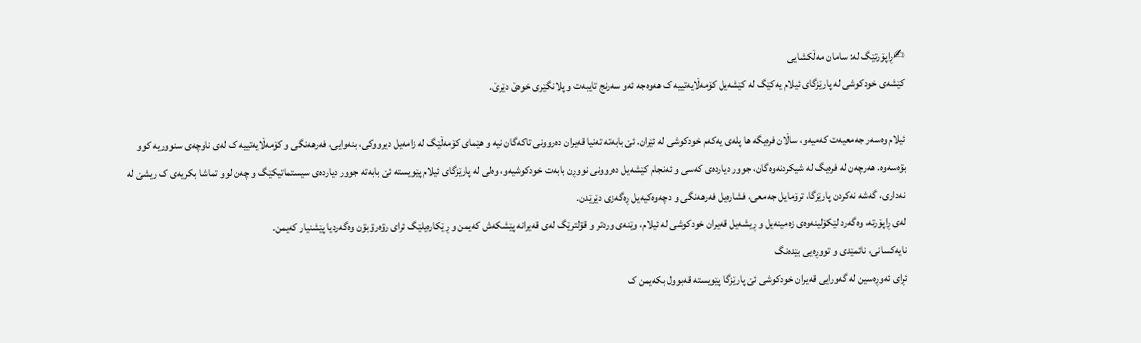✍ڕاپۆرتێگ لە: سامان مەڵکشایی
کێشەی خودکوشی لە پارێزگای ئیلام یەکێگ لە کێشەیل کۆمەڵایەتییە ک هەوەجە ئەو سەرنج تایبەت و پلانگێری خوەێ دێرێ.

ئیلام وەسەر جەمعیەت کەمیەو، ساڵان فرەیگە ها پلەی یەکەم خودکوشی لە ئێران. ئێ بابەتە تەنیا قەیران دەروونی تاکەگان نیە و هێمای کۆمەڵێگ لە زامەیل دیرووکی، بنەوایی، فەرهەنگی و کۆمەڵایەتییە ک لەی ناوچەی سنووریە کوو بۊەسەوە. هەرچەن لە فرەیگ لە شیکردنەوەگان، جوور دیاردەی کەسی و ئەنجام کێشەیل دەروونی نووڕن بابەت خودکوشیەو، وەلی لە پارێزگای ئیلام پێویستە ئێ بابەتە جوور دیاردەی سیستماتیکێگ و چەن لوو تماشا بکریەی ک ریشێ لە نەداری، گەشە نەکردن پارێزگا، ترۆمایل جەمعی، فشارەیل فەرهەنگی و دچەوەکیەیل ڕەگەزی دێرێدن.
لەی ڕاپۆرتە، وەگەرد لێکۆلینەوەی زەمینەیل و ڕیشەیل قەیران خودکوشی لە ئیلام، وێنەی وردتر و قۊلترێگ لەی قەیرانە پێشکەش کەیمن و ڕێکارەیلێگ ئرای رۊەرۊبۊن وەگەردیا پێشنیار کەیمن.
نایەکسانی، نائمێدی و تووڕەیی بێدەنگ
ئڕای ئەوڕەسین لە گەورایی قەیران خودکوشی ئێ پارێزگا پێویستە قەبوول بکەیمن ک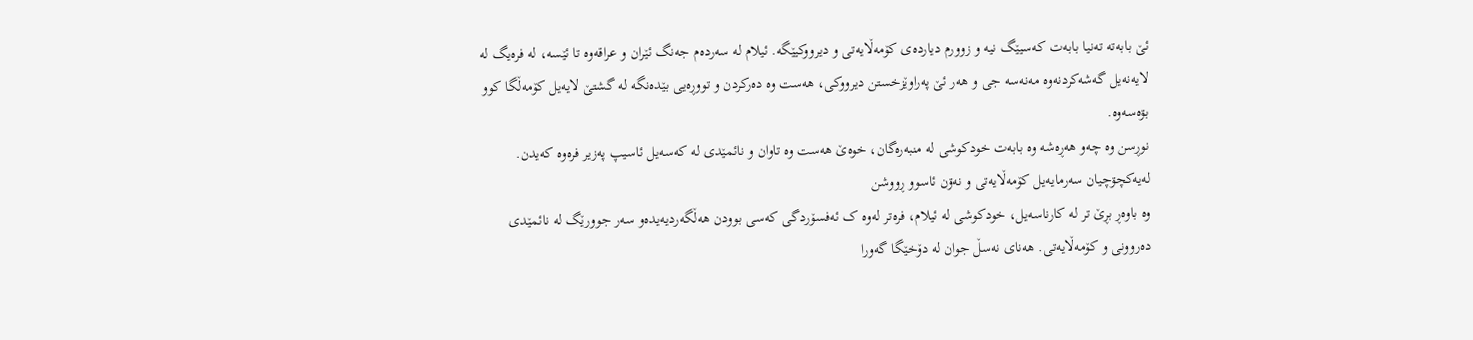ئێ بابەتە تەنیا بابەت کەسیێگ نیە و زوورم دیاردەی کۆمەڵایەتی و دیرووکیێگە. ئیلام لە سەردەم جەنگ ئێران و عراقەوە تا ئێسە، لە فرەیگ لە لایەنەیل گەشەکردنەوە مەنەسە جی و هەر ئێ پەراوێزخستن دیرووکی، هەست وە دەرکردن و تووڕەیی بێدەنگە لە گشتێ لایەیل کۆمەڵگا کوو بۊەسەوە.
نوڕسن وە چەو هەڕەشە وە بابەت خودکوشی لە منبەرەگان، خوەێ هەست وە تاوان و نائمێدی لە کەسەیل ئاسیپ پەزیر فرەوە کەیدن.
لەیەکچۊچیان سەرمایەیل کۆمەڵایەتی و نەۊن ئاسوو ڕووشن
وە باوەڕ بڕێ تر لە کارناسەیل، خودکوشی لە ئیلام، فرەتر لەوە ک ئەفسۆردگی کەسی بوودن هەڵگەردیەیدەو سەر جوورێگ لە نائمێدی دەروونی و کۆمەڵایەتی. هەنای نەسڵ جوان لە دۆخێگا گەورا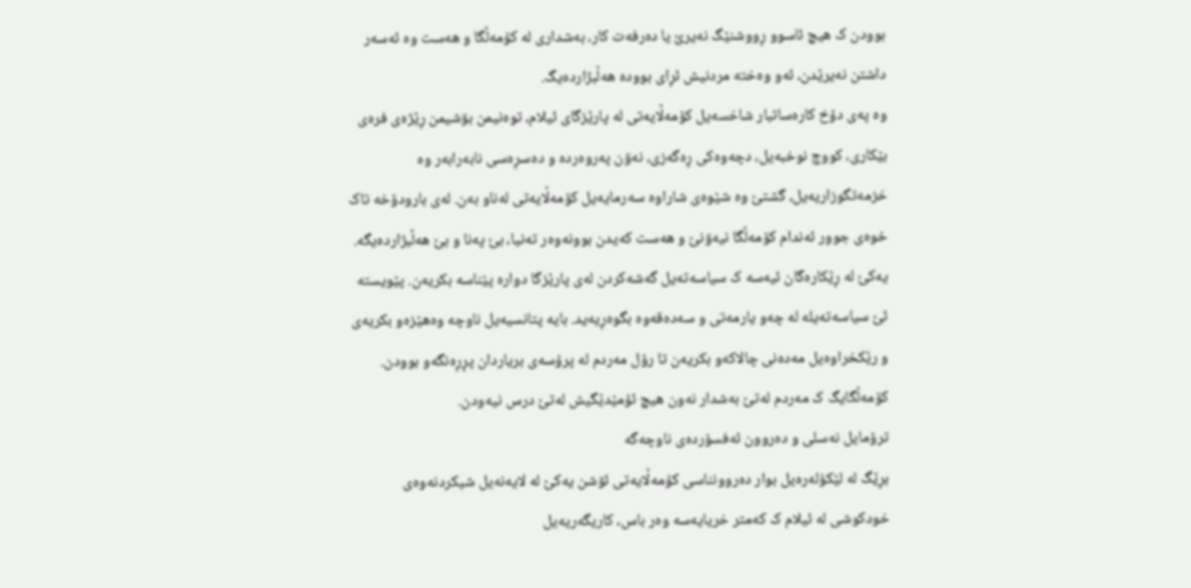بوودن ک هیچ ئاسوو ڕووشنێگ نەیرێ یا دەرفەت کار، بەشداری لە کۆمەڵگا و هەست وە ئەسەر داشتن نەیرێدن، ئەو وەختە مردنیش ئڕای بوودە هەڵبژاردەیگ.
وە پەی دۆخ کارەساتبار شاخسەیل کۆمەڵایەتی لە پارێزگای ئیلام، توەنیمن بۊشیمن ڕێژەی فرەی بێکاری، کووچ نوخبەیل، دچەوەکی ڕەگەزی، نەۊن پەروەردە و دەسڕەسی نابەرابەر وە خزمەتگوزاریەیل، گشتێ وە شێوەی شاراوە سەرمایەیل کۆمەڵایەتی لەناو بەن. لەی بارودۆخە تاک خوەی جوور ئەندام کۆمەڵگا نیەۊنێ و هەست کەیدن بوونەوەر تەنیا، بێ پەنا و بێ هەڵبژاردەیگە.
یەکێ لە ڕێکارەگان ئیەسە ک سیاسەتەیل گەشەکردن لەی پارێزگا دوارە پێناسە بکریەن. پێویستە ئێ سیاسەتەیلە لە چەو یارمەتی و سەدەقەوە بگوەڕیەید. بایە پتانسیەیل ناوچە وەهێزەو بکریەی و رێکخراوەیل مەدەنی چالاکەو بکریەن تا رۆل مەردم لە پرۆسەی بریاردان پڕڕەنگەو بوودن. کۆمەڵگایگ ک مەردم لەتێ بەشدار نەون هیچ ئۆمێدێگیش لەتێ درس نیەودن.
ترۆمایل نەسلی و دەروون ئەفسۆردەی ناوچەگە
بڕێگ لە لێکۆلەرەیل بوار دەروونناسی کۆمەڵایەتی ئۊشن یەکێ لە لایەنەیل شیکردنەوەی خودکوشی لە ئیلام ک کەمتر خریایەسە وەر باس، کاریگەریەیل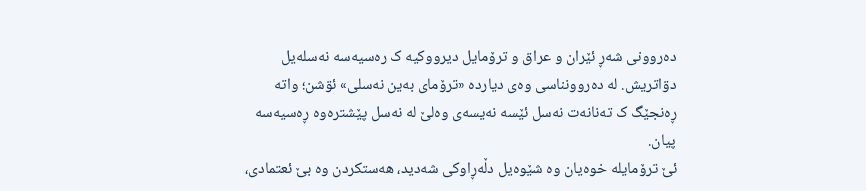دەروونی شەڕ ئێران و عراق و ترۆمایل دیرووکیە ک رەسیەسە نەسلەیل دۊاتریش. لە دەروونناسی وەی دیاردە «ترۆمای بەین نەسلی» ئۊشن؛ واتە ڕەنجێگ ک تەنانەت نەسل ئێسە نەیسەی وەلێ لە نەسل پێشترەوە ڕەسیەسە پیان.
ئێ ترۆمایلە خوەیان وە شێوەیل دڵەڕاوکی شەدید، هەستکردن وە بێ ئعتمادی،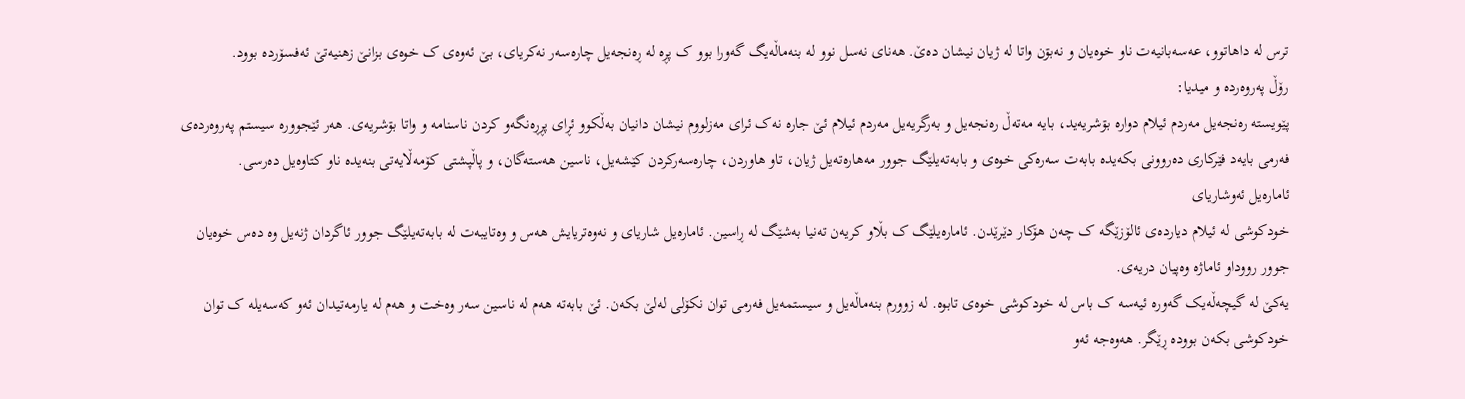ترس لە داهاتوو، عەسەبانیەت ناو خوەیان و نەبۊن واتا لە ژیان نیشان دەێ. هەنای نەسل نوو لە بنەماڵەیگ گەورا بوو ک پڕە لە ڕەنجەیل چارەسەر نەکریای، بێ ئەوەی ک خوەی بزانێ زهنیەتێ ئەفسۆردە بوود.
رۆڵ پەروەردە و میدیا:
پێویستە رەنجەیل مەردم ئیلام دوارە بۊشریەید، بایە مەتەڵ رەنجەیل و بەرگریەیل مەردم ئیلام ئێ جارە نەک ئرای مەزلووم نیشان دانیان بەڵکوو ئڕای پڕڕەنگەو کردن ناسنامە و واتا بۊشریەی. هەر ئێجوورە سیستم پەروەردەی فەرمی بایەد فێرکاری دەروونی بکەیدە بابەت سەرەکی خوەی و بابەتەیلێگ جوور مەهارەتەیل ژیان، تاو هاوردن، چارەسەرکردن کێشەیل، ناسین هەستەگان، و پاڵپشتی کۆمەڵایەتی بنەیدە ناو کتاوەیل دەرسی.
ئامارەیل ئەوشاریای
خودکوشی لە ئیلام دیاردەی ئالۆزێگە ک چەن هۆکار دێرێدن. ئامارەیلێگ ک بڵاو کریەن تەنیا بەشێگ لە ڕاسین. ئامارەیل شاریای و نەوەتریایش هەس و وەتایبەت لە بابەتەیلێگ جوور ئاگردان ژنەیل وە دەس خوەیان جوور رووداو ئاماژە وەپیان دریەی.
یەکێ لە گیچەڵەیک گەورە ئیەسە ک باس لە خودکوشی خوەی تابوە. لە زوورم بنەماڵەیل و سیستمەیل فەرمی توان نکۆلی لەلێ بکەن. ئێ بابەتە هەم لە ناسین سەر وەخت و هەم لە یارمەتیدان ئەو کەسەیلە ک توان خودکوشی بکەن بوودە ڕێگر. هەوەجە ئەو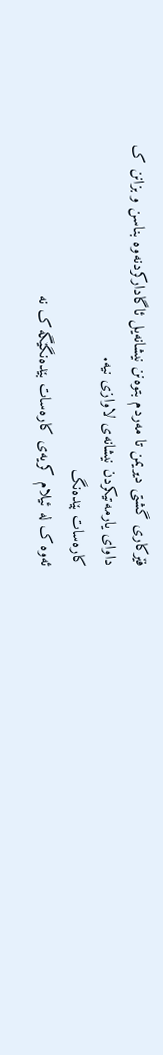فێرکاری گشتی دیریمن تا مەردم بتوەنن نیشانەیل ئاگادارکردنەوە بناسن و بزانن ک داوای یارمەتیکردن نیشانەی لاوازی نیە.
کارەسات بێدەنگ
ئەوە ک لە ئیلام کریەی کارەسات بێدەنگێگە ک نە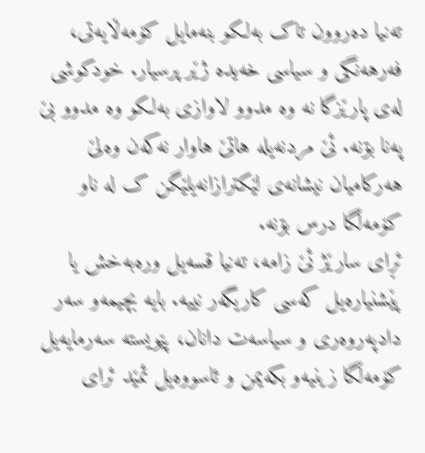تەنیا دەروون تاک بەلکو بنەمایل کۆمەڵایەتی، فەرهەنگی و سیاسی خەیدە ژێر پرسیار. خودکوشی لەی پارێزگا نە وە مدوو لاوازی بەلکو وە مدوو بێ پەنا بۊنە. ئێ مردنەیلە هاتێ هاوار نەکەن وەلێ هەرکامیان نیشانەی لێکترازانەیلێگن ک لە ناو کۆمەڵگا درس بۊنە.
ئڕای سارێژ ئێ زامە، تەنیا قسەیل ورەبەخش یا پێشنیارەیل کەسی کاریگەر نییە. بایە بچیمەو سەر دادپەروەری و سیاسەت دانان، پێویستە سەرمایەیل کۆمەڵگا زینیەو بکەیمن و ئاسووەیل ئمێد ئرای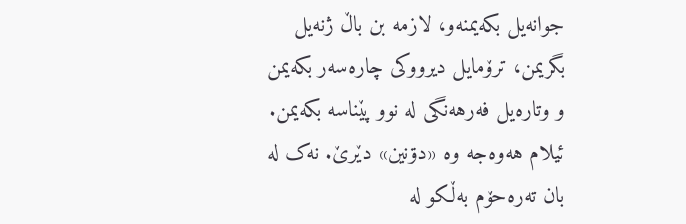جوانەیل بکەیمنەو، لازمە بن باڵ ژنەیل بگریمن، ترۆمایل دیرووکی چارەسەر بکەیمن و وتارەیل فەرهەنگی لە نوو پێناسە بکەیمن.
ئیلام هەوەجە وە «دۊنین» دێرێ. نەک لە بان تەرەحۆم بەڵکو لە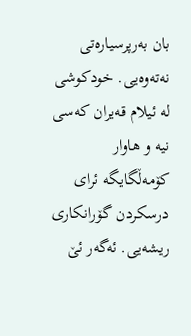بان بەرپرسیارەتی نەتەوەیی. خودکوشی لە ئیلام قەیران کەسی نیە و هاوار کۆمەڵگایگە ئرای درسکردن گۆرانکاری ریشەیی. ئەگەر ئێ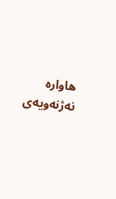هاوارە نەژنەویەی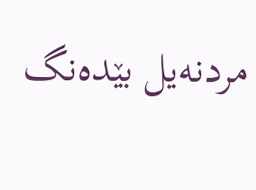مردنەیل بێدەنگ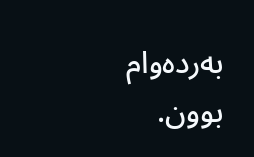بەردەوام بوون.